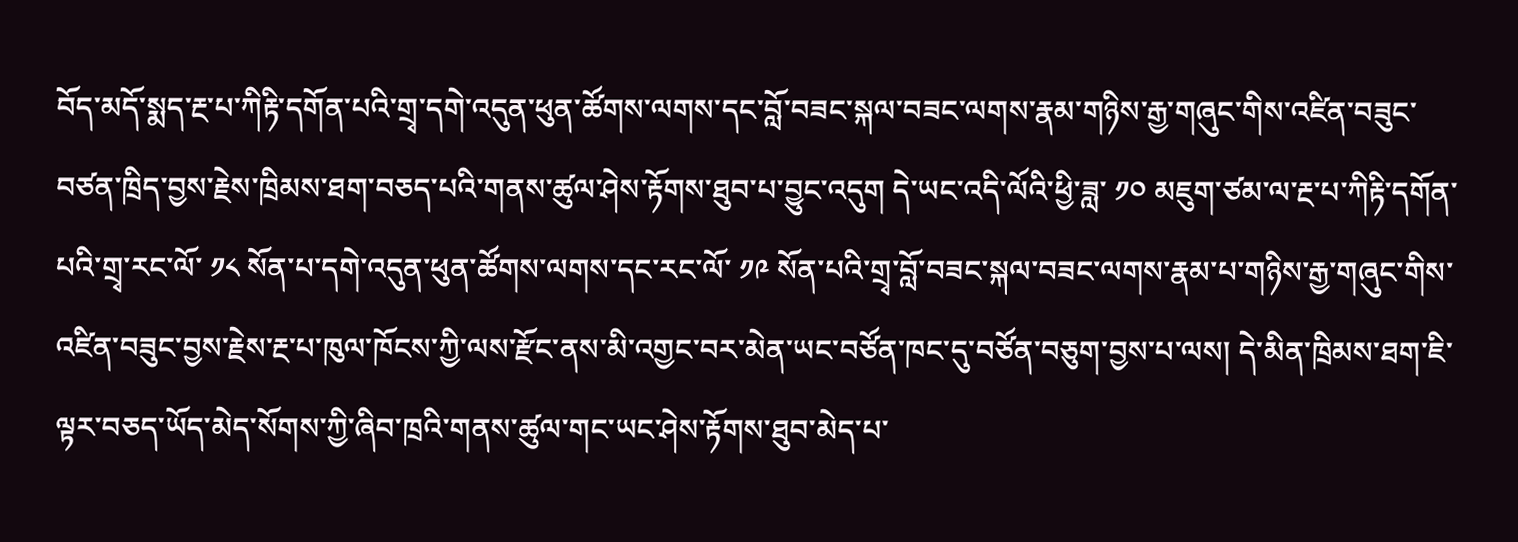བོད་མདོ་སྨད་རྔ་པ་ཀིརྟི་དགོན་པའི་གྲྭ་དགེ་འདུན་ཕུན་ཚོགས་ལགས་དང་བློ་བཟང་སྐལ་བཟང་ལགས་རྣམ་གཉིས་རྒྱ་གཞུང་གིས་འཛིན་བཟུང་བཙན་ཁྲིད་བྱས་རྗེས་ཁྲིམས་ཐག་བཅད་པའི་གནས་ཚུལ་ཤེས་རྟོགས་ཐུབ་པ་བྱུང་འདུག དེ་ཡང་འདི་ལོའི་ཕྱི་ཟླ་ ༡༠ མཇུག་ཙམ་ལ་རྔ་པ་ཀིརྟི་དགོན་པའི་གྲྭ་རང་ལོ་ ༡༨ སོན་པ་དགེ་འདུན་ཕུན་ཚོགས་ལགས་དང་རང་ལོ་ ༡༩ སོན་པའི་གྲྭ་བློ་བཟང་སྐལ་བཟང་ལགས་རྣམ་པ་གཉིས་རྒྱ་གཞུང་གིས་འཛིན་བཟུང་བྱས་རྗེས་རྔ་པ་ཁུལ་ཁོངས་ཀྱི་ལས་རྫོང་ནས་མི་འགྱང་བར་མེན་ཡང་བཙོན་ཁང་དུ་བཙོན་བཅུག་བྱས་པ་ལས། དེ་མིན་ཁྲིམས་ཐག་ཇི་ལྟར་བཅད་ཡོད་མེད་སོགས་ཀྱི་ཞིབ་ཁྲའི་གནས་ཚུལ་གང་ཡང་ཤེས་རྟོགས་ཐུབ་མེད་པ་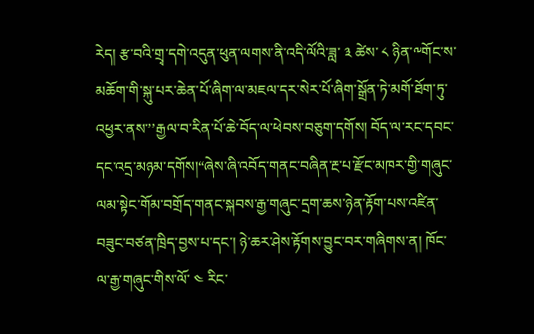རེད། རྩ་བའི་གྲྭ་དགེ་འདུན་ཕུན་ལགས་ནི་འདི་ལོའི་ཟླ་ ༣ ཚེས་ ༨ ཉིན་༸གོང་ས་མཆོག་གི་སྐུ་པར་ཆེན་པོ་ཞིག་ལ་མཇལ་དར་སེར་པོ་ཞིག་སྒྲོན་ཏེ་མགོ་ཐོག་ཏུ་འཕྱར་ནས་’’རྒྱལ་བ་རིན་པོ་ཆེ་བོད་ལ་ཕེབས་བཅུག་དགོས། བོད་ལ་རང་དབང་དང་འདྲ་མཉམ་དགོས།“ཞེས་ཞི་འབོད་གནང་བཞིན་རྔ་པ་རྫོང་མཁར་གྱི་གཞུང་ལམ་སྟེང་གོམ་བགྲོད་གནང་སྐབས་རྒྱ་གཞུང་དྲག་ཆས་ཉེན་རྟོག་པས་འཛིན་བཟུང་བཙན་ཁྲིད་བྱས་པ་དང་། ཉེ་ཆར་ཤེས་རྟོགས་བྱུང་བར་གཞིགས་ན། ཁོང་ལ་རྒྱ་གཞུང་གིས་ལོ་ ༤ རིང་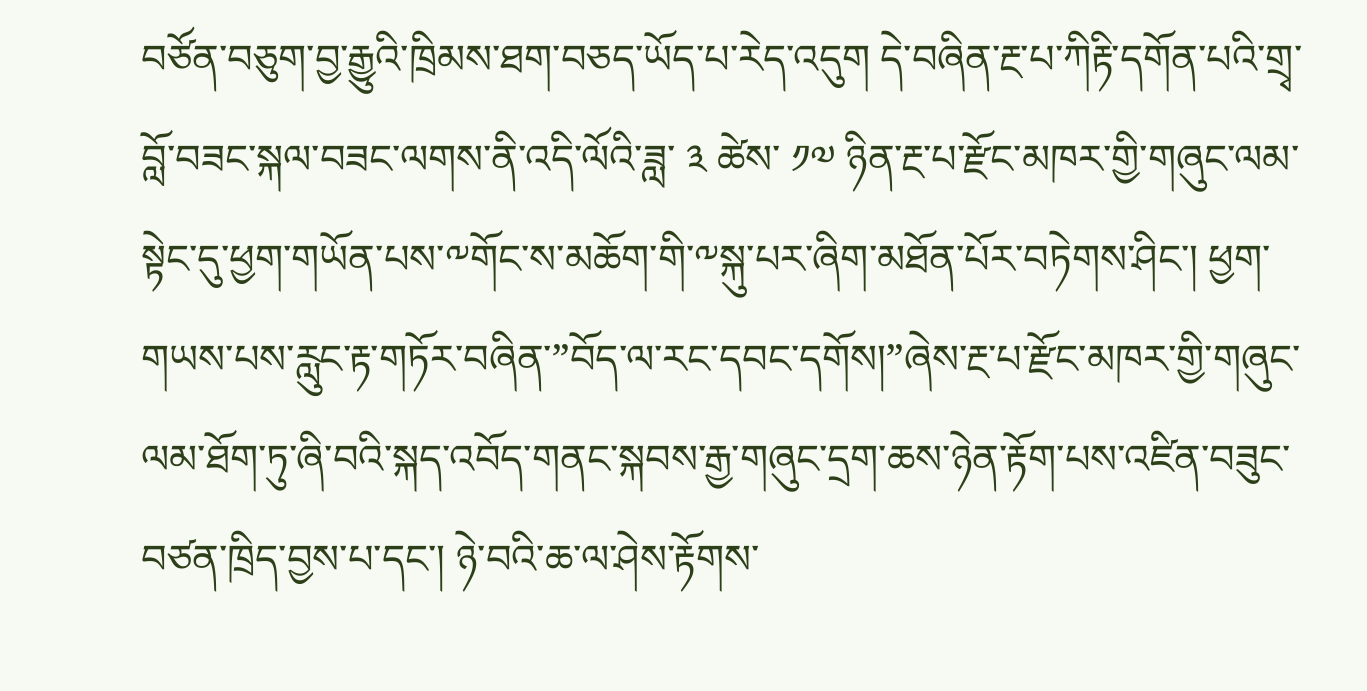བཙོན་བཅུག་བྱ་རྒྱུའི་ཁྲིམས་ཐག་བཅད་ཡོད་པ་རེད་འདུག དེ་བཞིན་རྔ་པ་ཀིརྟི་དགོན་པའི་གྲྭ་བློ་བཟང་སྐལ་བཟང་ལགས་ནི་འདི་ལོའི་ཟླ་ ༣ ཚེས་ ༡༧ ཉིན་རྔ་པ་རྫོང་མཁར་གྱི་གཞུང་ལམ་སྟེང་དུ་ཕྱག་གཡོན་པས་༸གོང་ས་མཆོག་གི་༸སྐུ་པར་ཞིག་མཐོན་པོར་བཏེགས་ཤིང་། ཕྱག་གཡས་པས་རླུང་རྟ་གཏོར་བཞིན་”བོད་ལ་རང་དབང་དགོས།”ཞེས་རྔ་པ་རྫོང་མཁར་གྱི་གཞུང་ལམ་ཐོག་ཏུ་ཞི་བའི་སྐད་འབོད་གནང་སྐབས་རྒྱ་གཞུང་དྲག་ཆས་ཉེན་རྟོག་པས་འཛིན་བཟུང་བཙན་ཁྲིད་བྱས་པ་དང་། ཉེ་བའི་ཆ་ལ་ཤེས་རྟོགས་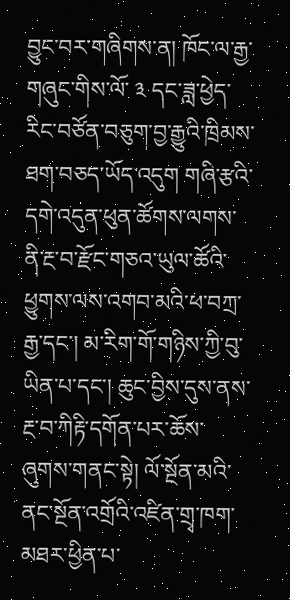བྱུང་བར་གཞིགས་ན། ཁོང་ལ་རྒྱ་གཞུང་གིས་ལོ་ ༣ དང་ཟླ་ཕྱེད་རིང་བཙོན་བཅུག་བྱ་རྒྱུའི་ཁྲིམས་ཐག་བཅད་ཡོད་འདུག གཞི་རྩའི་དགེ་འདུན་ཕུན་ཚོགས་ལགས་ནི་རྔ་བ་རྫོང་གཅའ་ཡུལ་ཚོའི་ཕྱུགས་ལས་འགབ་མའི་ཕ་བཀྲ་རྒྱ་དང་། མ་རིག་གོ་གཉིས་ཀྱི་བུ་ཡིན་པ་དང་། ཆུང་བྱིས་དུས་ནས་རྔ་བ་ཀིརྟི་དགོན་པར་ཆོས་ཞུགས་གནང་སྟེ། ལོ་སྔོན་མའི་ནང་སྔོན་འགྲོའི་འཛིན་གྲྭ་ཁག་མཐར་ཕྱིན་པ་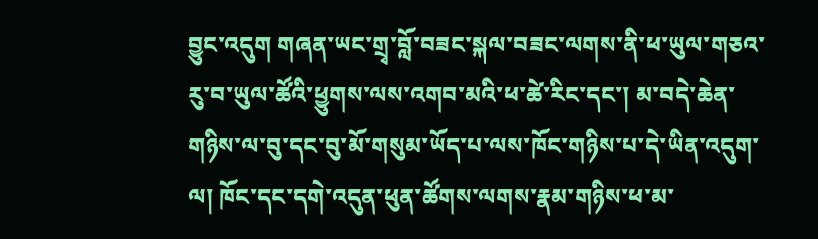བྱུང་འདུག གཞན་ཡང་གྲྭ་བློ་བཟང་སྐལ་བཟང་ལགས་ནི་ཕ་ཡུལ་གཅའ་རུ་བ་ཡུལ་ཚོའི་ཕྱུགས་ལས་འགབ་མའི་ཕ་ཚེ་རིང་དང་། མ་བདེ་ཆེན་གཉིས་ལ་བུ་དང་བུ་མོ་གསུམ་ཡོད་པ་ལས་ཁོང་གཉིས་པ་དེ་ཡིན་འདུག་ལ། ཁོང་དང་དགེ་འདུན་ཕུན་ཚོགས་ལགས་རྣམ་གཉིས་ཕ་མ་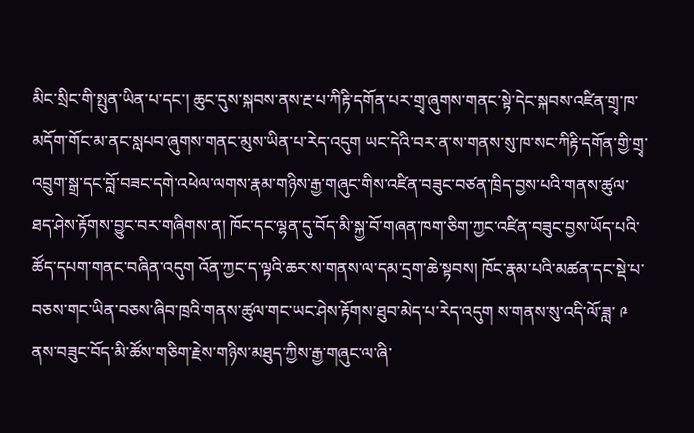མིང་སྲིང་གི་སྤུན་ཡིན་པ་དང་། ཆུང་དུས་སྐབས་ནས་རྔ་པ་ཀིརྟི་དགོན་པར་གྲྭ་ཞུགས་གནང་སྟེ་དེང་སྐབས་འཛིན་གྲྭ་ཁ་མདོག་གོང་མ་ནང་སླཔབ་ཞུགས་གནང་མུས་ཡིན་པ་རེད་འདུག ཡང་དེའི་བར་ན་ས་གནས་སུ་ཁ་སང་ཀིརྟི་དགོན་གྱི་གྲྭ་འབྲུག་སྒྲ་དང་བློ་བཟང་དགེ་འཕེལ་ལགས་རྣམ་གཉིས་རྒྱ་གཞུང་གིས་འཛིན་བཟུང་བཙན་ཁྲིད་བྱས་པའི་གནས་ཚུལ་ཐད་ཤེས་རྟོགས་བྱུང་བར་གཞིགས་ན། ཁོང་དང་ལྷན་དུ་བོད་མི་སྐྱ་བོ་གཞན་ཁག་ཅིག་ཀྱང་འཛིན་བཟུང་བྱས་ཡོད་པའི་ཚོད་དཔག་གནང་བཞིན་འདུག འོན་ཀྱང་ད་ལྟའི་ཆར་ས་གནས་ལ་དམ་དྲག་ཆེ་སྟབས། ཁོང་རྣམ་པའི་མཚན་དང་སྡེ་པ་བཅས་གང་ཡིན་བཅས་ཞིབ་ཁྲའི་གནས་ཚུལ་གང་ཡང་ཤེས་རྟོགས་ཐུབ་མེད་པ་རེད་འདུག ས་གནས་སུ་འདི་ལོ་ཟླ་ ༩ ནས་བཟུང་བོད་མི་ཚོས་གཅིག་རྗེས་གཉིས་མཐུད་ཀྱིས་རྒྱ་གཞུང་ལ་ཞི་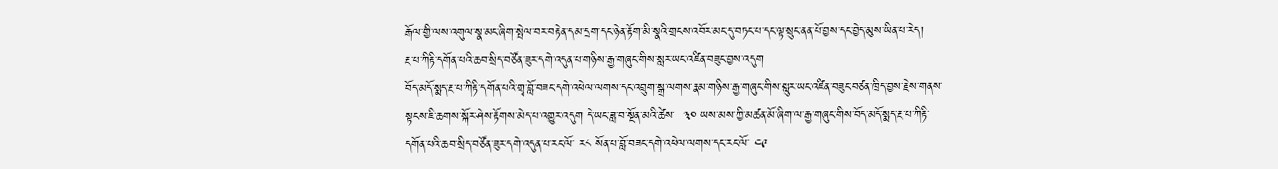རྒོལ་གྱི་ལས་འགུལ་སྣ་མང་ཞིག་སྤེལ་བར་བརྟེན་དམ་དྲག་དང་ཉེན་རྟོག་མི་སྣའི་གྲངས་འབོར་མང་དུ་བཏང་པ་དང་ལྟ་སྲུང་ནན་པོ་བྱས་དང་བྱེད་མུས་ཡིན་པ་རེད།
རྔ་པ་ཀིརྟི་དགོན་པའི་ཆབ་སྲིད་བཙོན་ཟུར་དགེ་འདུན་པ་གཉིས་རྒྱ་གཞུང་གིས་སླར་ཡང་འཛིན་བཟུང་བྱས་འདུག
བོད་མདོ་སྨད་རྔ་པ་ཀིརྟི་དགོན་པའི་གྲྭ་བློ་བཟང་དགེ་འཕེལ་ལགས་དང་འབྲུག་སྒྲ་ལགས་རྣམ་གཉིས་རྒྱ་གཞུང་གིས་སླུར་ཡང་འཛིན་བཟུང་བཙན་ཁྲིད་བྱས་རྗེས་གནས་སྟངས་ཇི་ཆགས་སྐོར་ཤེས་རྟོགས་མེད་པ་འགྱུར་འདུག དེ་ཡང་ཟླ་བ་སྔོན་མའི་ཚེས་  ༣༠ ཡས་མས་ཀྱི་མཚན་མོ་ཞིག་ལ་རྒྱ་གཞུང་གིས་བོད་མདོ་སྨད་རྔ་པ་ཀིརྟི་དགོན་པའི་ཆབ་སྲིད་བཙོན་ཟུར་དགེ་འདུན་པ་རང་ལོ་ ར༨ སོན་པ་བློ་བཟང་དགེ་འཕེལ་ལགས་དང་རང་ལོ་ ༤༩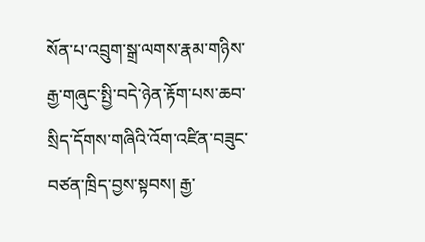སོན་པ་འབྲུག་སྒྲ་ལགས་རྣམ་གཉིས་རྒྱ་གཞུང་སྤྱི་བདེ་ཉེན་རྟོག་པས་ཆབ་སྲིད་དོགས་གཞིའི་འོག་འཛིན་བཟུང་བཙན་ཁྲིད་བྱས་སྟབས། རྒྱ་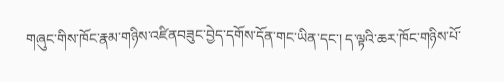གཞུང་གིས་ཁོང་རྣམ་གཉིས་འཛིནབཟུང་བྱེད་དགོས་དོན་གང་ཡིན་དང་། ད་ལྟའི་ཆར་ཁོང་གཉིས་པོ་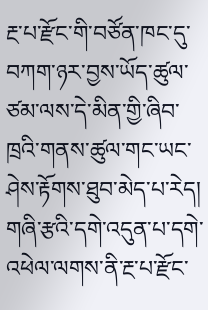རྔ་པ་རྫོང་གི་བཙོན་ཁང་དུ་བཀག་ཉར་བྱས་ཡོད་ཚུལ་ཙམ་ལས་དེ་མིན་གྱི་ཞིབ་ཁྲའི་གནས་ཚུལ་གང་ཡང་ཤེས་རྟོགས་ཐུབ་མེད་པ་རེད། གཞི་རྩའི་དགེ་འདུན་པ་དགེ་འཕེལ་ལགས་ནི་རྔ་པ་རྫོང་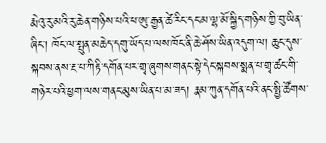རྨེའུ་རུ་མའི་རུ་ཆེན་གཉིས་པའི་ཕ་ཨུ་རྒྱན་ཚེ་རིང་དང་མ་ལྷ་མོ་སྐྱིད་གཉིས་ཀྱི་བུ་ཡིན་ཞིང་། ཁོང་ལ་སྤུན་མཆེད་དགུ་ཡོད་པ་ལས་ཁོང་ནི་ཆེ་ཤོས་ཡིན་འདུག་ལ། ཆུང་དུས་སྐབས་ནས་རྔ་པ་ཀིརྟི་དགོན་པར་གྲྭ་ཞུགས་གནང་སྟེ་དེང་སྐབས་སྨན་པ་གྲྭ་ཚང་གི་གཉེར་པའི་ཕྱག་ལས་གནང་མུས་ཡིན་པ་མ་ཟད། རྣམ་ཀུན་དགོན་པའི་ནང་སྤྱི་ཚོགས་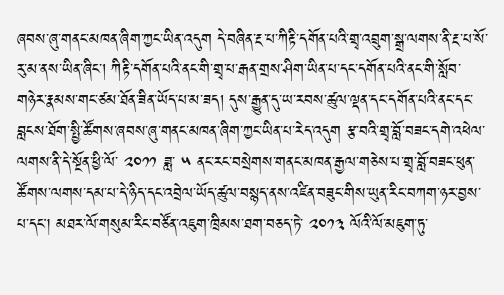ཞབས་ཞུ་གནང་མཁན་ཞིག་ཀྱང་ཡིན་འདུག དེ་བཞིན་རྔ་པ་ཀིརྟི་དགོན་པའི་གྲྭ་འབྲུག་སྒྲ་ལགས་ནི་རྔ་པ་སོ་རུ་མ་ནས་ཡིན་ཞིང་། ཀིརྟི་དགོན་པའི་ནང་གི་གྲྭ་པ་རྒན་གྲས་ཤིག་ཡིན་པ་དང་དགོན་པའི་ནང་གི་སློབ་གཉེར་རྣམས་གང་ཙམ་ཐོན་ཟིན་ཡོད་པ་མ་ཟད། དུས་རྒྱུན་དུ་ཡ་རབས་ཚུལ་ལྡན་དང་དགོན་པའི་ནང་དང་བླངས་ཐོག་སྤྱི་ཚོགས་ཞབས་ཞུ་གནང་མཁན་ཞིག་ཀྱང་ཡིན་པ་རེད་འདུག རྩ་བའི་གྲྭ་བློ་བཟང་དགེ་འཕེལ་ལགས་ནི་དེ་སྔོན་ཕྱི་ལོ་ ༢༠༡༡ ཟླ་ ༥ ནང་རང་བསྲེགས་གནང་མཁན་རྒྱལ་གཅེས་པ་གྲྭ་བློ་བཟང་ཕུན་ཚོགས་ལགས་དམ་པ་དེ་ཉིད་དང་འབྲེལ་ཡོད་ཚུལ་བསྙད་ནས་འཛིན་བཟུང་གིས་ཡུན་རིང་བཀག་ཉར་བྱས་པ་དང། མཐར་ལོ་གསུམ་རིང་བཙོན་འཇུག་ཁྲིམས་ཐག་བཅད་ཏེ་ ༢༠༡༣ ལོའི་ལོ་མཇུག་ཏུ་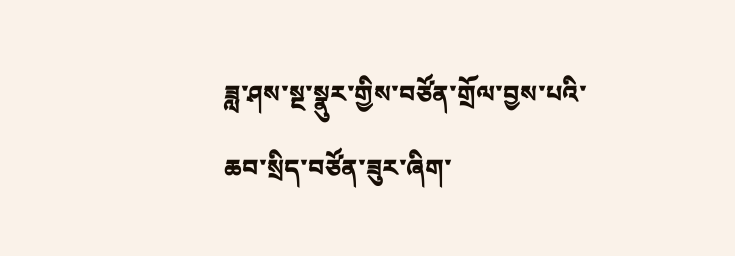ཟླ་ཤས་སྔ་སྣུར་གྱིས་བཙོན་གྲོལ་བྱས་པའི་ཆབ་སྲིད་བཙོན་ཟུར་ཞིག་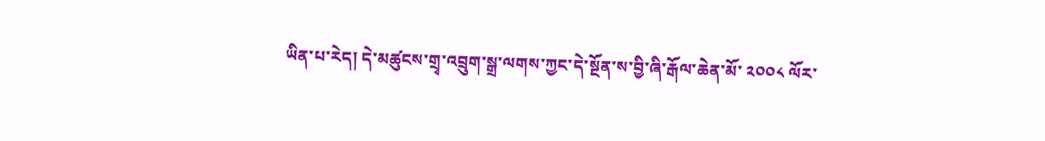ཡིན་པ་རེད། དེ་མཚུངས་གྲྭ་འབྲུག་སྒྲ་ལགས་ཀྱང་དེ་སྔོན་ས་བྱི་ཞི་རྒོལ་ཆེན་མོ་ ༢༠༠༨ ལོར་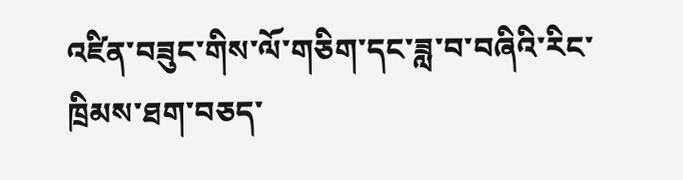འཛིན་བཟུང་གིས་ལོ་གཅིག་དང་ཟླ་བ་བཞིའི་རིང་ཁྲིམས་ཐག་བཅད་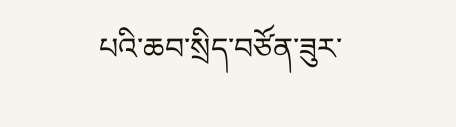པའི་ཆབ་སྲིད་བཙོན་ཟུར་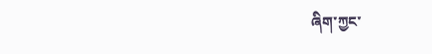ཞིག་ཀྱང་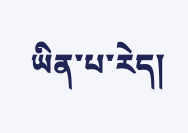ཡིན་པ་རེད།